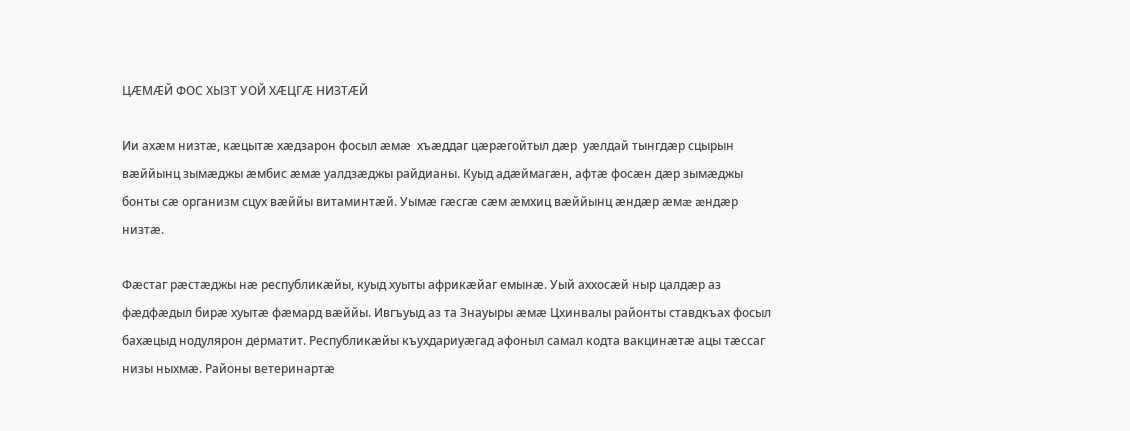ЦÆМÆЙ ФОС ХЫЗТ УОЙ ХÆЦГÆ НИЗТÆЙ

Ии ахæм низтæ, кæцытæ хæдзарон фосыл æмæ  хъæддаг цæрæгойтыл дæр  уæлдай тынгдæр сцырын вæййынц зымæджы æмбис æмæ уалдзæджы райдианы. Куыд адæймагæн, афтæ фосæн дæр зымæджы бонты сæ организм сцух вæййы витаминтæй. Уымæ гæсгæ сæм æмхиц вæййынц æндæр æмæ æндæр низтæ.

Фæстаг рæстæджы нæ республикæйы, куыд хуыты африкæйаг емынæ. Уый аххосæй ныр цалдæр аз фæдфæдыл бирæ хуытæ фæмард вæййы. Ивгъуыд аз та Знауыры æмæ Цхинвалы районты ставдкъах фосыл бахæцыд нодулярон дерматит. Республикæйы къухдариуæгад афоныл самал кодта вакцинæтæ ацы тæссаг низы ныхмæ. Районы ветеринартæ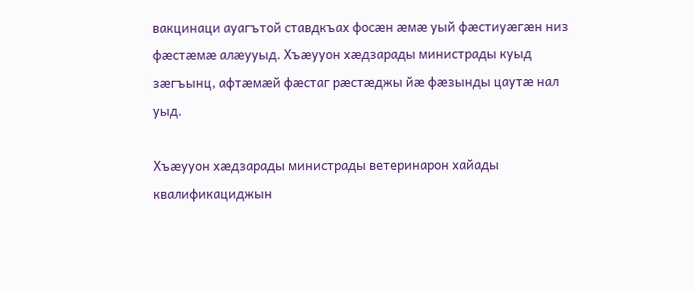вакцинаци ауагътой ставдкъах фосæн æмæ уый фæстиуæгæн низ фæстæмæ алæууыд. Хъæууон хæдзарады министрады куыд зæгъынц, афтæмæй фæстаг рæстæджы йæ фæзынды цаутæ нал уыд.

Хъæууон хæдзарады министрады ветеринарон хайады квалификациджын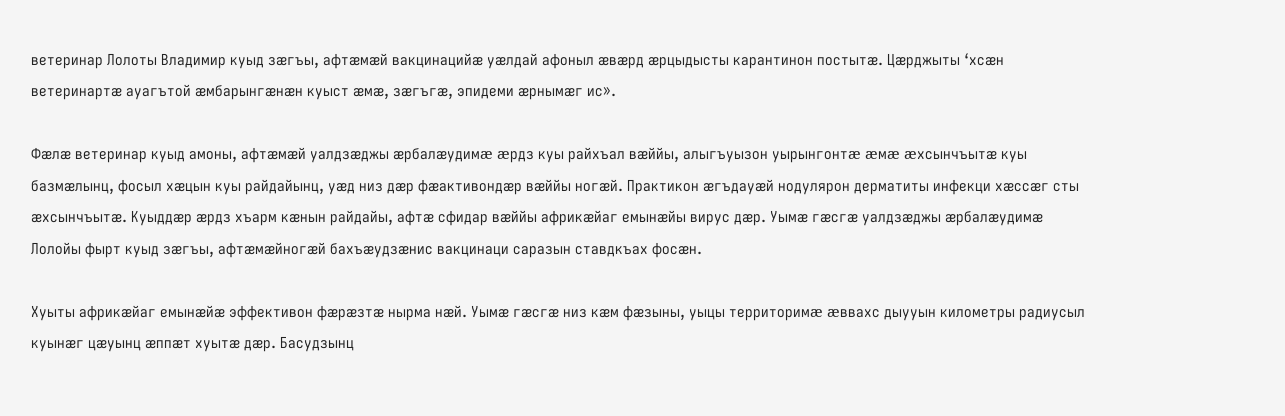ветеринар Лолоты Владимир куыд зæгъы, афтæмæй вакцинацийæ уæлдай афоныл æвæрд æрцыдысты карантинон постытæ. Цæрджыты ‘хсæн ветеринартæ ауагътой æмбарынгæнæн куыст æмæ, зæгъгæ, эпидеми æрнымæг ис».

Фæлæ ветеринар куыд амоны, афтæмæй уалдзæджы æрбалæудимæ æрдз куы райхъал вæййы, алыгъуызон уырынгонтæ æмæ æхсынчъытæ куы базмæлынц, фосыл хæцын куы райдайынц, уæд низ дæр фæактивондæр вæййы ногæй. Практикон æгъдауæй нодулярон дерматиты инфекци хæссæг сты æхсынчъытæ. Куыддæр æрдз хъарм кæнын райдайы, афтæ сфидар вæййы африкæйаг емынæйы вирус дæр. Уымæ гæсгæ уалдзæджы æрбалæудимæ Лолойы фырт куыд зæгъы, афтæмæйногæй бахъæудзæнис вакцинаци саразын ставдкъах фосæн.

Хуыты африкæйаг емынæйæ эффективон фæрæзтæ нырма нæй. Уымæ гæсгæ низ кæм фæзыны, уыцы территоримæ æввахс дыууын километры радиусыл куынæг цæуынц æппæт хуытæ дæр. Басудзынц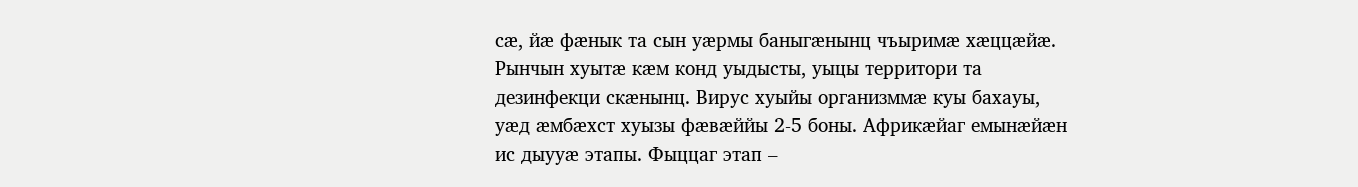сæ, йæ фæнык та сын уæрмы баныгæнынц чъыримæ хæццæйæ. Рынчын хуытæ кæм конд уыдысты, уыцы территори та дезинфекци скæнынц. Вирус хуыйы организммæ куы бахауы, уæд æмбæхст хуызы фæвæййы 2-5 боны. Африкæйаг емынæйæн ис дыууæ этапы. Фыццаг этап –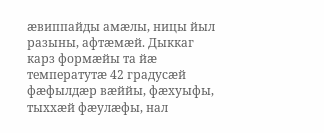æвиппайды амæлы, ницы йыл разыны, афтæмæй. Дыккаг карз формæйы та йæ температутæ 42 градусæй фæфылдæр вæййы, фæхуыфы, тыххæй фæулæфы, нал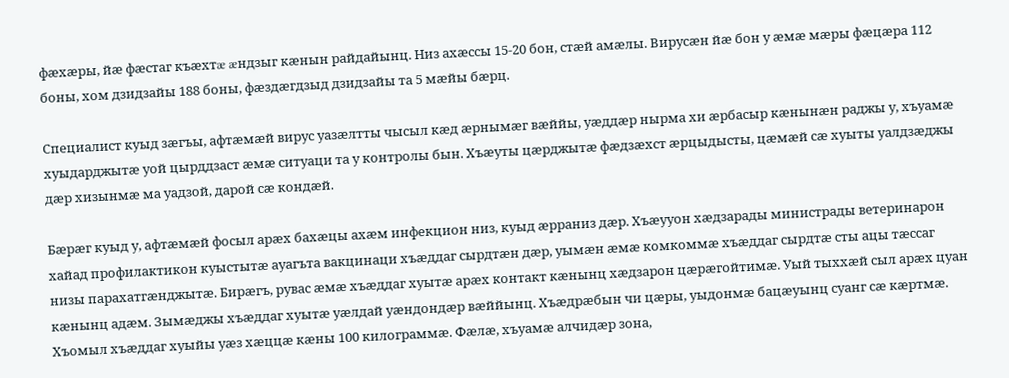фæхæры, йæ фæстаг къæхтæ æндзыг кæнын райдайынц. Низ ахæссы 15-20 бон, стæй амæлы. Вирусæн йæ бон у æмæ мæры фæцæра 112 боны, хом дзидзайы 188 боны, фæздæгдзыд дзидзайы та 5 мæйы бæрц.

Специалист куыд зæгъы, афтæмæй вирус уазæлтты чысыл кæд æрнымæг вæййы, уæддæр нырма хи æрбасыр кæнынæн раджы у, хъуамæ хуыдарджытæ уой цырддзаст æмæ ситуаци та у контролы бын. Хъæуты цæрджытæ фæдзæхст æрцыдысты, цæмæй сæ хуыты уалдзæджы дæр хизынмæ ма уадзой, дарой сæ кондæй.

Бæрæг куыд у, афтæмæй фосыл арæх бахæцы ахæм инфекцион низ, куыд æрраниз дæр. Хъæууон хæдзарады министрады ветеринарон хайад профилактикон куыстытæ ауагъта вакцинаци хъæддаг сырдтæн дæр, уымæн æмæ комкоммæ хъæддаг сырдтæ сты ацы тæссаг низы парахатгæнджытæ. Бирæгъ, рувас æмæ хъæддаг хуытæ арæх контакт кæнынц хæдзарон цæрæгойтимæ. Уый тыххæй сыл арæх цуан кæнынц адæм. Зымæджы хъæддаг хуытæ уæлдай уæндондæр вæййынц. Хъæдрæбын чи цæры, уыдонмæ бацæуынц суанг сæ кæртмæ. Хъомыл хъæддаг хуыйы уæз хæццæ кæны 100 килограммæ. Фæлæ, хъуамæ алчидæр зона,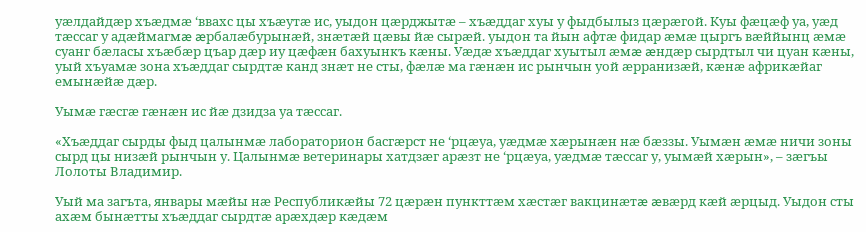уæлдайдæр хъæдмæ ‘ввахс цы хъæутæ ис, уыдон цæрджытæ – хъæддаг хуы у фыдбылыз цæрæгой. Куы фæцæф уа, уæд тæссаг у адæймагмæ æрбалæбурынæй, знæтæй цæвы йæ сырæй. уыдон та йын афтæ фидар æмæ цыргъ вæййынц æмæ суанг бæласы хъæбæр цъар дæр иу цæфæн бахуынкъ кæны. Уæдæ хъæддаг хуытыл æмæ æндæр сырдтыл чи цуан кæны, уый хъуамæ зона хъæддаг сырдтæ канд знæт не сты, фæлæ ма гæнæн ис рынчын уой æрранизæй, кæнæ африкæйаг емынæйæ дæр.

Уымæ гæсгæ гæнæн ис йæ дзидза уа тæссаг.

«Хъæддаг сырды фыд цалынмæ лабораторион басгæрст не ‘рцæуа, уæдмæ хæрынæн нæ бæззы. Уымæн æмæ ничи зоны сырд цы низæй рынчын у. Цалынмæ ветеринары хатдзæг арæзт не ‘рцæуа, уæдмæ тæссаг у, уымæй хæрын», – зæгъы Лолоты Владимир.

Уый ма загъта, январы мæйы нæ Республикæйы 72 цæрæн пункттæм хæстæг вакцинæтæ æвæрд кæй æрцыд. Уыдон сты ахæм бынæтты хъæддаг сырдтæ арæхдæр кæдæм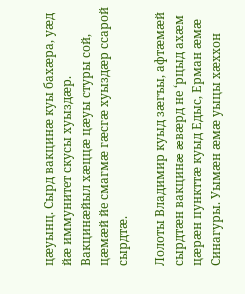цæуынц. Сырд вакцинæ куы бахæра, уæд йæ иммунитет скусы хуыздæр. Вакцинæйыл хæццæ цæуы стуры сой, цæмæй йе смагмæ гæсгæ хуыздæр ссарой сырдтæ.

Лолоты Владимир куыд зæгъы, афтæмæй сырдтæн вакцинæ æвæрд не ‘рцыд ахæм цæрæн пункттæ куыд Едыс, Ерман æмæ Синагуры. Уымæн æмæ уыцы хæххон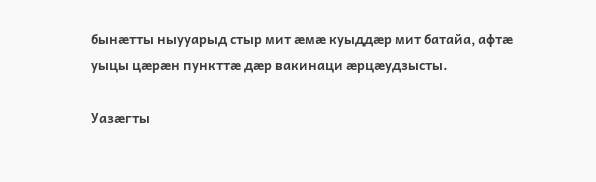бынæтты ныууарыд стыр мит æмæ куыддæр мит батайа, афтæ уыцы цæрæн пункттæ дæр вакинаци æрцæудзысты.

Уазæгты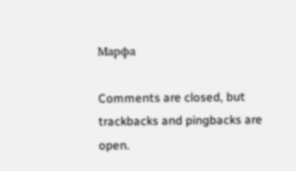Марфа

Comments are closed, but trackbacks and pingbacks are open.